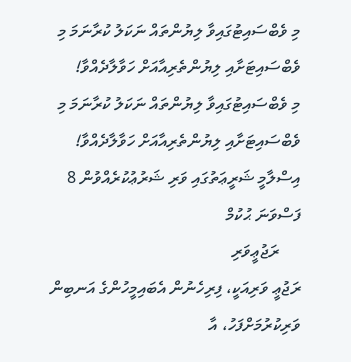މި ވެބްސައިޓުގައިވާ ލިޔުންތައް ނަކަލު ކުރާނަމަ މި ވެބްސައިޓަށާއި ލިޔުންތެރިއާއަށް ހަވާލާދެއްވާ!
މި ވެބްސައިޓުގައިވާ ލިޔުންތައް ނަކަލު ކުރާނަމަ މި ވެބްސައިޓަށާއި ލިޔުންތެރިއާއަށް ހަވާލާދެއްވާ!
އިސްލާމީ ޝަރީޢަތުގައި ވަރި ޝަރުޢުކުރެއްވުން 8
ފަސްވަނަ ޙުކުމް
     ރަޖުޢީވަރި
ރަޖުޢީ ވަރިއަކީ، ފިރިހެނުން އެބައިމީހުންގެ އަނބިން ވަރިކުރުމަށްފަހު، އާ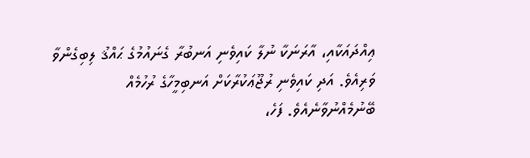ޢިއްދައަކާއި، އާރަނަކާ ނުލާ ކައިވެނި އަނބުރާ ގެނައުމުގެ ޙައްޤު ލިބިގެންވާ ވަރިއެވެ. އަދި ކައިވެނި ރުޖޫޢަކުރާކަށް އަނބިމީހާގެ ރުހުމެއް ބޭނުމެއްނުވާނެއެވެ. ފަހެ،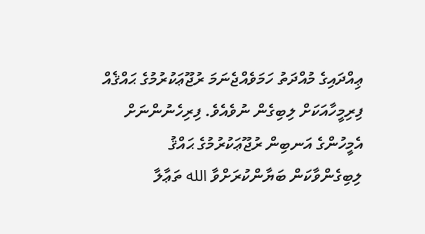ޢިއްދައިގެ މުއްދަތު ހަމަވެއްޖެނަމަ ރުޖޫޢަކުރުމުގެ ޙައްޤެއް ފިރިމީހާއަކަށް ލިބިގެން ނުވެއެވެ. ފިރިހެނުންނަށް އެމީހުންގެ އަނބިން ރުޖޫޢަކުރުމުގެ ޙައްޤު ލިބިގެންވާކަން ބަޔާންކުރަށްވާ الله ތަޢާލާ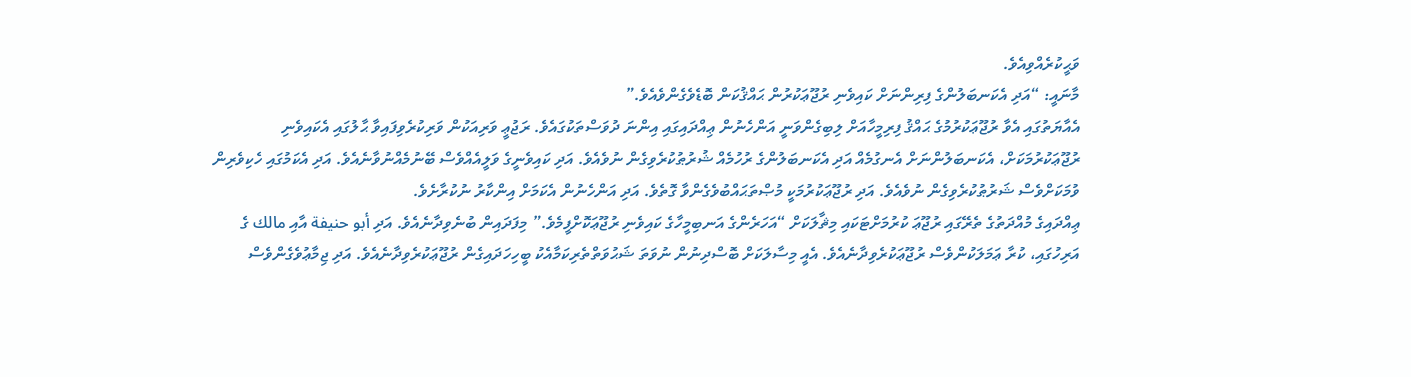ވަޙީކުރެއްވިއެވެ.
މާނައީ: “އަދި އެކަނބަލުންގެ ފިރިންނަށް ކައިވެނި ރުޖޫޢަކުރުން ޙައްޤުކަން ބޮޑެވެގެންވެއެވެ.”
އެއާޔަތުގައި އެވާ ރުޖޫޢަކުރުމުގެ ޙައްޤު ފިރިމީހާއަށް ލިބިގެންވަނީ އަންހެނުން ޢިއްދައިގައި އިންނަ ދުވަސްތަކުގައެވެ. ރަޖުޢީ ވަރިއަކުން ވަރިކުރެވިފައިވާ ޙާލުގައި އެކައިވެނި ރުޖޫޢަކުރުމަކަށް، އެކަނބަލުންނަށް އެނގުމެއް އަދި އެކަނބަލުންގެ ރުހުމެއް ޝުރުޠުކުރެވިގެން ނުވެއެވެ. އަދި ކައިވެނީގެ ވަލީއެއްވެސް ބޭނުމެއްނުވާނެއެވެ. އަދި އެކަމުގައި ހެކިވެރިން ވުމަކަށްވެސް ޝަރުޠުކުރެވިގެން ނުވެއެވެ. އަދި ރުޖޫޢަކުރުމަކީ މުޞްތަޙައްބުވެގެންވާ ގޮތެވެ. އަދި އަންހެނުން އެކަމަށް އިންކާރު ނުކުރާށެވެ.
ޢިއްދައިގެ މުއްދަތުގެ ތެރޭގައި ރުޖޫޢަ ކުރުމަށްޓަކައި މިޘާލަކަށް “އަހަރެންގެ އަނބިމީހާގެ ކައިވެނި ރުޖޫޢަކޮށްފީމެވެ.” މިފަދައިން ބުނެވިދާނެއެވެ. އަދި أبو حنيفة އާއި مالك ގެ އަރިހުގައި، ކުރާ ޢަމަލަކުންވެސް ރުޖޫޢަކުރެވިދާނެއެވެ. އެއީ މިސާލަކަށް ބޮސްދިނުން ނުވަތަ ޝަޙުވަތްތެރިކަމާއެކު ބީހިހަދައިގެން ރުޖޫޢަކުރެވިދާނެއެވެ. އަދި ޖިމާޢުވެގެންވެސް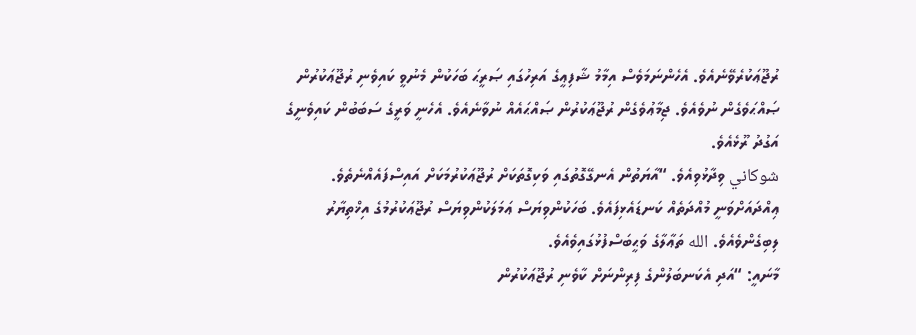ރުޖޫޢަކުރެވޭނެއެވެ. އެހެންނަމަވެސް އިމާމު ޝާފިޢީގެ އަރިހުގައި ޞަރީޙަ ބަހަކުން މެނުވީ ކައިވެނި ރުޖޫޢަކުރުން ޞައްޙަވެގެން ނުވެއެވެ. ޖިމާޢުވެގެން ރުޖޫޢަކުރުން ޞައްޙައެއް ނުވާނެއެވެ. އެހެނީ ވަރީގެ ސަބަބުން ކައިވެނީގެ އަގުދު ރޫޅެއެވެ.
شوكاني ވިދާޅުވިއެވެ. “އާޔަތުން އެނގޭގޮތުގައި ވަކިގޮތަކަށް ރުޖޫޢަކުރުމަކަށް އައިސްފައެއްނެތެވެ. ޢިއްދައަށްވަނީ މުއްދަތެއް ކަނޑައެޅިފައެވެ. ބަހަކުންވިޔަސް ޢަމަލަކުންވިޔަސް ރުޖޫޢަކުރުމުގެ އިޚްތިޔާރު ލިބިގެންވެއެވެ. الله ތަޢާލާގެ ވަޙީބަސްފުޅުގައިވެއެވެ.
މާނައީ: “އަދި އެކަނބަލުންގެ ފިރިންނަށް ކާވެނި ރުޖޫޢަކުރުން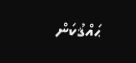ޙައްޤުކަން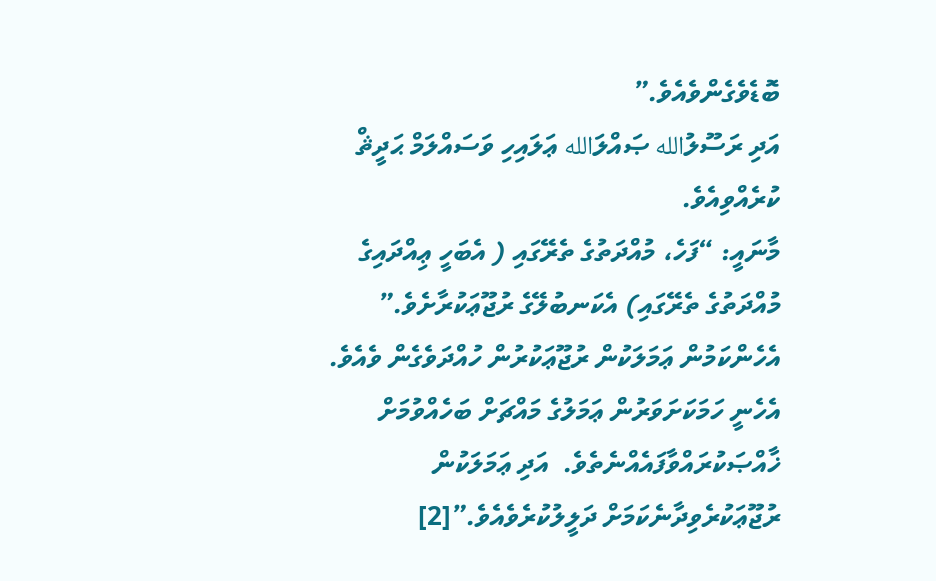ބޮޑެވެގެންވެއެވެ.”
އަދި ރަސޫލުالله ޞައްލަالله ޢަލައިހި ވަސައްލަމް ޙަދީޘް ކުރެއްވިއެވެ.
މާނައީ: “ފަހެ، މުއްދަތުގެ ތެރޭގައި ( އެބަހީ ޢިއްދައިގެ މުއްދަތުގެ ތެރޭގައި) އެކަނބުލޭގެ ރުޖޫޢަކުރާށެވެ.”
އެހެންކަމުން ޢަމަލަކުން ރުޖޫޢަކުރުން ހުއްދަވެގެން ވެއެވެ. އެހެނީ ހަމަކަށަވަރުން ޢަމަލުގެ މައްޗަށް ބަހެއްވުމަށް ޚާއްޞަކުރައްވާފައެއްނެތެވެ.  އަދި ޢަމަލަކުން ރުޖޫޢަކުރެވިދާނެކަމަށް ދަލީލުކުރެވެއެވެ.”[2]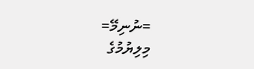=ނުނިމޭ=
މިލިޔުމުގެ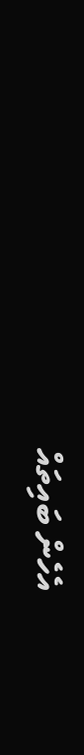އެހެން ބައިތައް